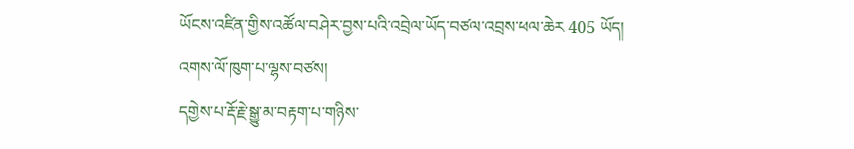ཡོངས་འཛིན་གྱིས་འཚོལ་བཤེར་བྱས་པའི་འབྲེལ་ཡོད་བཙལ་འབྲས་ཕལ་ཆེར 405 ཡོད།
འགས་ལོ་ཁུག་པ་ལྷས་བཙས།
དགྱེས་པ་རྡོ་རྗེ་སྒྱུ་མ་བརྟག་པ་གཉིས་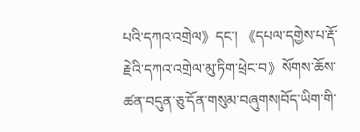པའི་དཀའ་འགྲེལ》དང་། 《དཔལ་དགྱེས་པ་རྡོ་རྗེའི་དཀའ་འགྲེལ་མུ་ཏིག་ཕྲེང་བ》སོགས་ཆོས་ཚན་བདུན་ཅུ་དོན་གསུམ་བཞུགས།བོད་ཡིག་གི་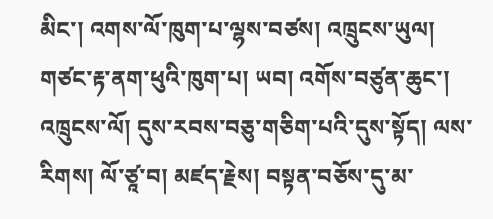མིང་། འགས་ལོ་ཁུག་པ་ལྷས་བཙས། འཁྲུངས་ཡུལ། གཙང་རྟ་ནག་ཕུའི་ཁུག་པ། ཡབ། འགོས་བཙུན་ཆུང་། འཁྲུངས་ལོ། དུས་རབས་བཅུ་གཅིག་པའི་དུས་སྟོད། ལས་རིགས། ལོ་ཙཱ་བ། མཛད་རྗེས། བསྟན་བཅོས་དུ་མ་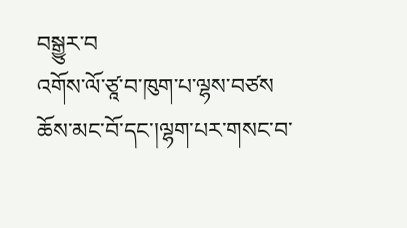བསྒྱུར་བ
འགོས་ལོ་ཙཱ་བ་ཁུག་པ་ལྷས་བཙས
ཆོས་མང་བོ་དང་།ལྷག་པར་གསང་བ་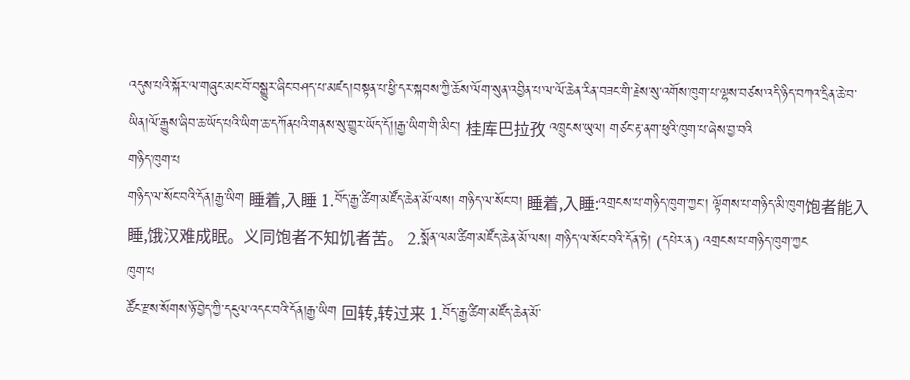འདུས་པའི་སྐོར་ལ་གཞུང་མང་བོ་བསྒྱུར་ཞིང་བཤད་པ་མཛད།བསྟན་པ་ཕྱི་དར་སྐབས་ཀྱི་ཆོས་ལོག་སུན་འབྱིན་པ་ལ་ལོ་ཆེན་རིན་བཟང་གི་རྗེས་སུ་འགོས་ཁུག་པ་ལྷས་བཙས་འདི་ཉིད་བཀའ་དྲིན་ཆེ་བ་ཡིན།ལོ་རྒྱུས་ཞིབ་ཆ་ཡོད་པའི་ཡིག་ཆ་དཀོནཔའི་གནས་སུ་གྱུར་ཡོད་དོ།།རྒྱ་ཡིག་གི་མིང་། 桂库巴拉孜 འཁྲུངས་ཡུལ། གཙང་རྟ་ནག་ཕུའི་ཁུག་པ་ཞེས་བྱ་བའི
གཉིད་ཁུག་པ
གཉིད་ལ་སོང་བའི་དོན།རྒྱ་ཡིག 睡着,入睡 1.བོད་རྒྱ་ཚིག་མཛོད་ཆེན་མོ་ལས། གཉིད་ལ་སོང་བ། 睡着,入睡:འགྲངས་པ་གཉིད་ཁུག་ཀྱང་། ལྟོགས་པ་གཉིད་མི་ཁུག饱者能入睡,饿汉难成眠。义同饱者不知饥者苦。 2.སྨོན་ལམ་ཚིག་མཛོད་ཆེན་མོ་ལས། གཉིད་ལ་སོང་བའི་དོན་ཏེ། (དཔེར་ན) འགྲངས་པ་གཉིད་ཁུག་ཀྱང
ཁུག་པ
ཚོང་རྫས་སོགས་ཉོ་བྱེད་ཀྱི་དངུལ་འདང་བའི་དོན།རྒྱ་ཡིག 回转,转过来 1.བོད་རྒྱ་ཚིག་མཛོད་ཆེན་མོ་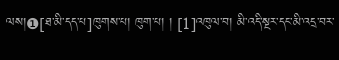ལས།❶[ཐ་མི་དད་པ]ཁུགས་པ། ཁུག་པ། ། [1]འཁུལ་བ། མི་འདི་སྔར་དང་མི་འདྲ་བར་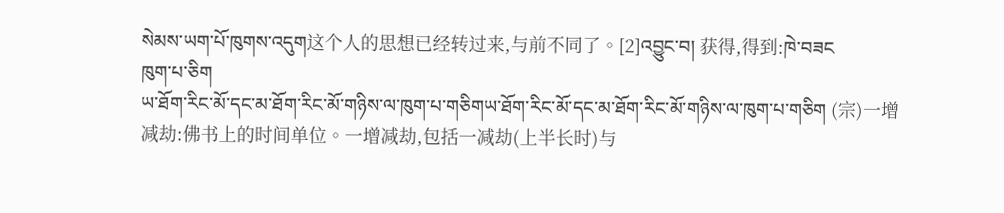སེམས་ཡག་པོ་ཁུགས་འདུག这个人的思想已经转过来,与前不同了。[2]འབྱུང་བ། 获得,得到:ཁེ་བཟང
ཁུག་པ་ཅིག
ཡ་ཐོག་རིང་མོ་དང་མ་ཐོག་རིང་མོ་གཉིས་ལ་ཁུག་པ་གཅིགཡ་ཐོག་རིང་མོ་དང་མ་ཐོག་རིང་མོ་གཉིས་ལ་ཁུག་པ་གཅིག (宗)一增减劫:佛书上的时间单位。一增减劫,包括一减劫(上半长时)与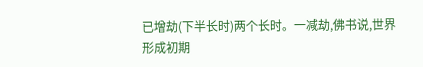已增劫(下半长时)两个长时。一减劫,佛书说,世界形成初期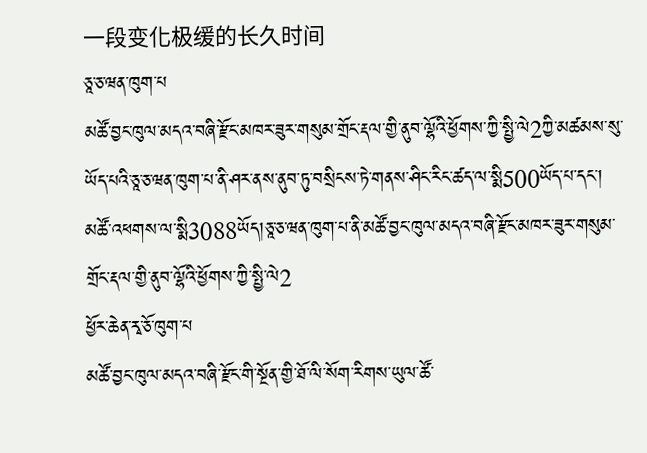一段变化极缓的长久时间
ཅཱ་ཅ་ཝན་ཁུག་པ
མཚོ་བྱང་ཁུལ་མདའ་བཞི་རྫོང་མཁར་ཟུར་གསུམ་གྲོང་རྡལ་གྱི་ནུབ་ལྷོའི་ཕྱོགས་ཀྱི་སྤྱི་ལེ2ཀྱི་མཚམས་སུ་ཡོད་པའི་ཅཱ་ཅ་ཝན་ཁུག་པ་ནི་ཤར་ནས་ནུབ་ཏུ་བསྲིངས་ཏེ་གནས་ཤིང་རིང་ཚད་ལ་སྨི500ཡོད་པ་དང་། མཚོ་འཕགས་ལ་སྨི3088ཡོད།ཅཱ་ཅ་ཝན་ཁུག་པ་ནི་མཚོ་བྱང་ཁུལ་མདའ་བཞི་རྫོང་མཁར་ཟུར་གསུམ་གྲོང་རྡལ་གྱི་ནུབ་ལྷོའི་ཕྱོགས་ཀྱི་སྤྱི་ལེ2
ཕྱོར་ཆེན་རྭ་ཅོ་ཁུག་པ
མཚོ་བྱང་ཁུལ་མདའ་བཞི་རྫོང་གི་སྔོན་གྱི་ཐོ་ལི་སོག་རིགས་ཡུལ་ཚོ་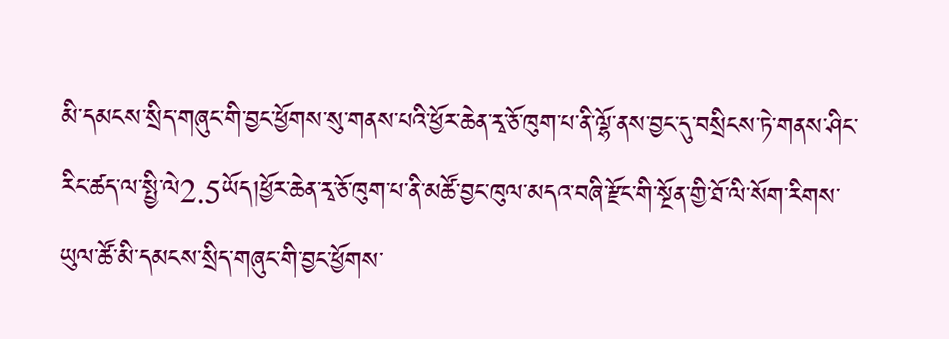མི་དམངས་སྲིད་གཞུང་གི་བྱང་ཕྱོགས་སུ་གནས་པའི་ཕྱོར་ཆེན་རྭ་ཅོ་ཁུག་པ་ནི་ལྷོ་ནས་བྱང་དུ་བསྲིངས་ཏེ་གནས་ཤིང་རིང་ཚད་ལ་སྤྱི་ལེ2.5ཡོད།ཕྱོར་ཆེན་རྭ་ཅོ་ཁུག་པ་ནི་མཚོ་བྱང་ཁུལ་མདའ་བཞི་རྫོང་གི་སྔོན་གྱི་ཐོ་ལི་སོག་རིགས་ཡུལ་ཚོ་མི་དམངས་སྲིད་གཞུང་གི་བྱང་ཕྱོགས་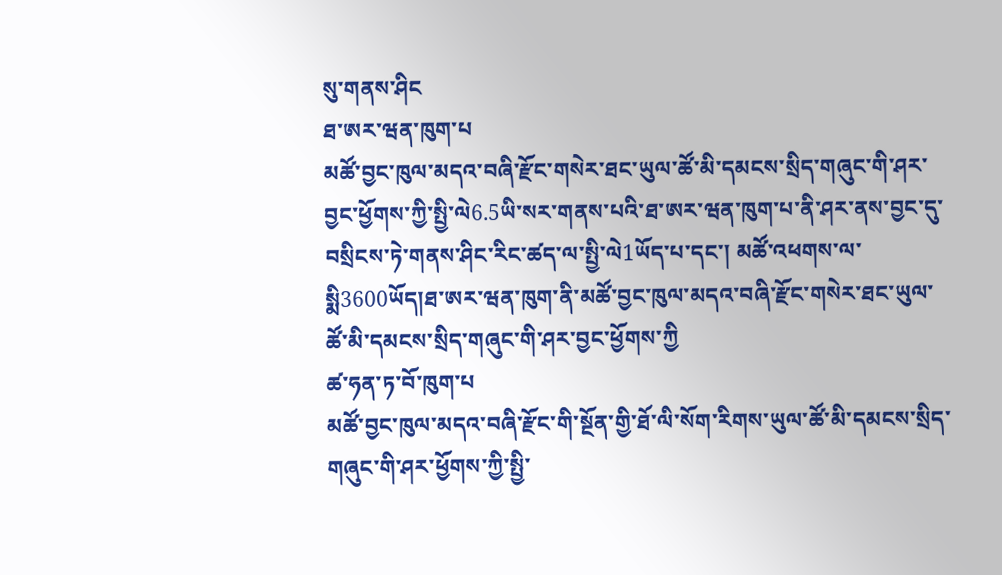སུ་གནས་ཤིང
ཐ་ཨར་ཝན་ཁུག་པ
མཚོ་བྱང་ཁུལ་མདའ་བཞི་རྫོང་གསེར་ཐང་ཡུལ་ཚོ་མི་དམངས་སྲིད་གཞུང་གི་ཤར་བྱང་ཕྱོགས་ཀྱི་སྤྱི་ལེ6.5ཡི་སར་གནས་པའི་ཐ་ཨར་ཝན་ཁུག་པ་ནི་ཤར་ནས་བྱང་དུ་བསྲིངས་ཏེ་གནས་ཤིང་རིང་ཚད་ལ་སྤྱི་ལེ1ཡོད་པ་དང་། མཚོ་འཕགས་ལ་སྨི3600ཡོད།ཐ་ཨར་ཝན་ཁུག་ནི་མཚོ་བྱང་ཁུལ་མདའ་བཞི་རྫོང་གསེར་ཐང་ཡུལ་ཚོ་མི་དམངས་སྲིད་གཞུང་གི་ཤར་བྱང་ཕྱོགས་ཀྱི
ཚ་ཧན་ཏ་བོ་ཁུག་པ
མཚོ་བྱང་ཁུལ་མདའ་བཞི་རྫོང་གི་སྔོན་གྱི་ཐོ་ལི་སོག་རིགས་ཡུལ་ཚོ་མི་དམངས་སྲིད་གཞུང་གི་ཤར་ཕྱོགས་ཀྱི་སྤྱི་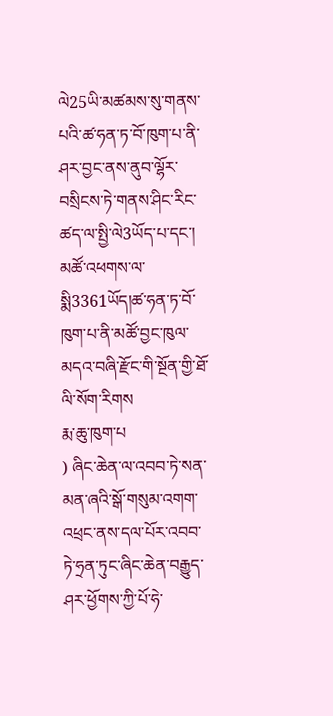ལེ25ཡི་མཚམས་སུ་གནས་པའི་ཚ་ཧན་ཏ་བོ་ཁུག་པ་ནི་ཤར་བྱང་ནས་ནུབ་ལྷོར་བསྲིངས་ཏེ་གནས་ཤིང་རིང་ཚད་ལ་སྤྱི་ལེ3ཡོད་པ་དང་། མཚོ་འཕགས་ལ་སྨི3361ཡོད།ཚ་ཧན་ཏ་བོ་ཁུག་པ་ནི་མཚོ་བྱང་ཁུལ་མདའ་བཞི་རྫོང་གི་སྔོན་གྱི་ཐོ་ལི་སོག་རིགས
རྨ་ཆུ་ཁུག་པ
) ཞིང་ཆེན་ལ་འབབ་ཏེ་སན་མན་ཞའི་སྒོ་གསུམ་འགག་འཕྲང་ནས་དལ་པོར་འབབ་ཏེ་ཧྲན་ཏུང་ཞིང་ཆེན་བརྒྱུད་ཤར་ཕྱོགས་ཀྱི་པོ་ཧེ་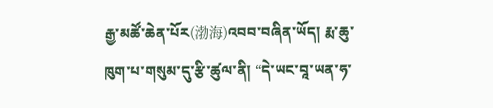རྒྱ་མཚོ་ཆེན་པོར(渤海)འབབ་བཞིན་ཡོད། རྨ་ཆུ་ཁུག་པ་གསུམ་དུ་རྩི་ཚུལ་ནི། “དེ་ཡང་བཱ་ཡན་ཧ་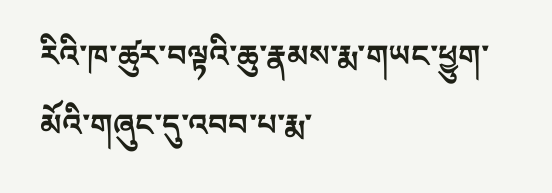རིའི་ཁ་ཚུར་བལྟའི་ཆུ་རྣམས་རྨ་གཡང་ཕྱུག་མོའི་གཞུང་དུ་འབབ་པ་རྨ་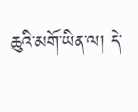ཆུའི་མགོ་ཡིན་ལ། དེ་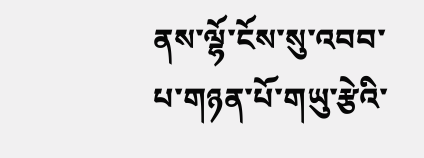ནས་ལྷོ་ངོས་སུ་འབབ་པ་གཉན་པོ་གཡུ་རྩེའི་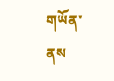གཡོན་ནས